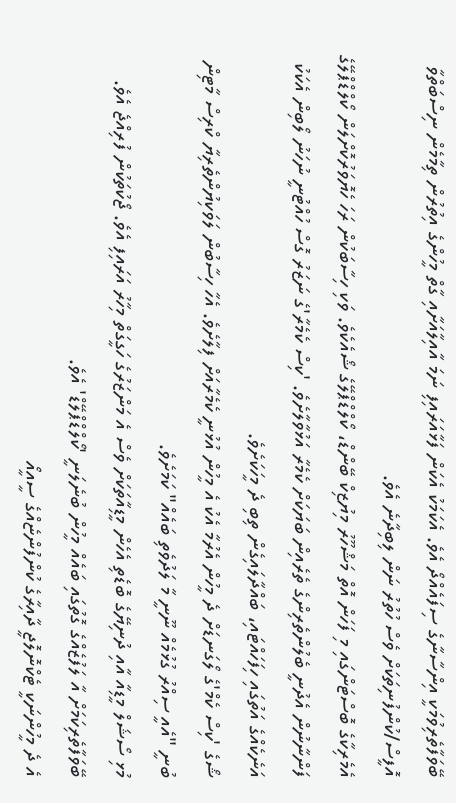ބޭވަފާތެރިވުމަކީ އިންސާނާގެ ސިފައެއްދޯ އެވެ. އެކަމަކު އެކަން ފަޅާއަރައިފި ނަމަ އާއިލާއަށާއި ގާތް މީހުންގެ އިތުރުން ތިމާމެން ނިސްބަތްވާ އޮފީސް/ކުންފުނިތަކަށް ވެސް ހުތުރު ނަން ލިބިދާނެ އެވެ.
އެމެރިކާގެ ބޮސްޓަންގައި މި ފަހަން އޮތް މަޝްހޫރު މިޔުޒިކް ބޭންޑް، ކޯލްޑްޕްލޭގެ ޝޯއެކެވެ. ވަކި ހިސާބަކުން ރަހަ ހެޔޮވަރުކޮށްލަން ކޯލްޑްޕްލޭގެ ފަންނާނުން އެދުނީ ބެލުންތެރިންގެ ތެރެއިން ބަޔަކަށް ކެމެރާ އަޅުވާލާށެވެ. 'ކިސް ކެމެރާ'ގެ ނަޒަރު ގޮސް ހުއްޓުނީ ނުހަނު ލޯބިން އެކަކު އަނެކެއްގެ އަތުގައި ހިފަހައްޓައި، ބައްދާލައިގެން ތިބި ދެ މީހަކަށެވެ.
ޝޯގެ 'ކިސް ކެމް'ގެ ލޯގަނޑަށް ދެ މީހުން އެރުމާ އެކު އެ މީހުން އުޅުނީ ކެމެރާއަށް ފިލާށެވެ. އެހާ ހިސާބުން ލަވަކިޔުންތެރިޔާ ކްރިސް މާޓިން ބުނީ "އެއީ ސިއްރު ގުޅުމެއް ނޫނީ މާ ލަދުވެތި ބައެއް" ކަމަށެވެ.
މުޅި ސޯޝަލް މީޑިއާ އާއި ދުނިޔޭގެ ބޮޑެތި އެހެން މީޑިއާތަކަށް ވެސް އެ މަންޒަރުގެ ހަގީގަތް މިހާރު އަރައިފި އެވެ. ޖޯކުތަކުން ފުރިއްޖެ އެވެ. ބޭވަފާތެރިކަމަށް އާ ލަފުޒެއްގެ ގޮތުގައި ބައެއް މީހުން ބުނެލަނީ 'ކޯލްޑްޕްލޭޑް' އެވެ.
އެ ދެ މީހުންނަކީ ޓެކްނޮލޮޖީ ދާއިރާގެ ކުންފުންޏެއްގެ ސީއީއޯ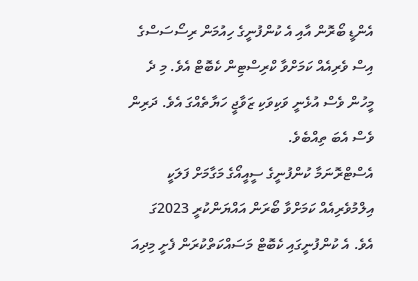އެންޑީ ބޯރޮން އާއި އެ ކުންފުނީގެ ހިއުމަން ރިސޯސަސްގެ އިސް ވެރިއެއް ކަމަށްވާ ކްރިސްޓިން ކެބޮޓް އެވެ. މި ދެ މީހުން ވެސް އުޅެނީ ވަކިވަކި ޒަވާޖީ ހަޔާތެއްގަ އެވެ. ދަރިން ވެސް އެބަ ތިއްބެވެ.
އެސްޓްރޮނަމާ ކުންފުނީގެ ސީއީއޯގެ މަގާމަށް ފަލަކީ އިލްމުވެރިއެއް ކަމަށްވާ ބޯރަން އައްޔަންކުރީ 2023ގަ އެވެ. އެ ކުންފުނީގައި ކެބޮޓް މަސައްކަތްކުރަން ފެށީ މިދިއަ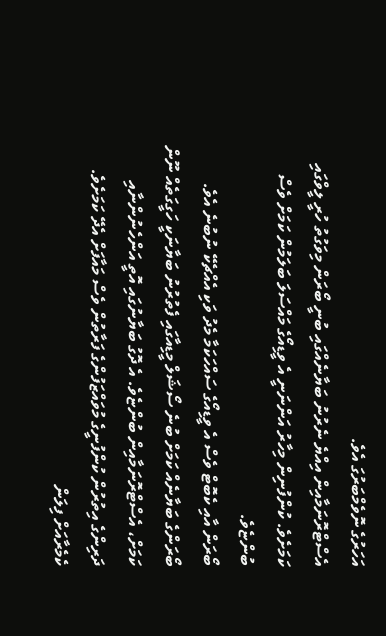އަހަރުގެ ނޮވެމްބަރުގަ އެވެ.
އެސްޓްރޮނަމާއިން އިއްޔެ ނެރުނު ބަޔާނެއްގައި ބުނީ ބޯރަން މިވަގުތު ހުރީ ލީވްގައި ކަމަށެވެ. ކުންފުނިން މިހާރު އަންނަނީ އެ ވީޑިއޯގެ މައްސަލަ ބަލަމުން ކަމަށް ވެސް ބުންޏެވެ.
ބޯރަން އާއި ކެބޮޓް ވެސް އެ ވީޑިއޯގެ ސައްހަކަމާ މެދު ވަކި އެއްޗެކޭ ނުބުނެ އެވެ. ބޯރަންގެ ބަޔާނެއް ކަމަށް ބުނެ ސޯޝަލް މީޑިއާގައި ފެތުރުނު ބަޔާނަކީ ހަގީގަތެއް ނޫން ކަމަށް، އެސްޓްރޮނަމާއިން ބުންޏެވެ. އެ ދޮގު ބަޔާނުގައި އޮތީ އަންހެނުންނާއި ދަރިންގެ އިތުރުން ކުންފުނީގެ މުވައްޒަފުންގެ ފަރާތުން ވެސް މައާފަށް އެދޭ ކަމަށެވެ.
ކެމެރާއަށް ފިލަން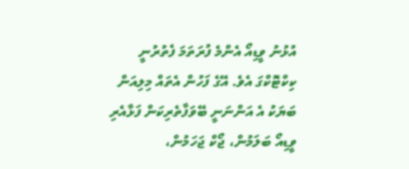އުޅުނު ވީޑިއޯ އެންމެ ފުރަތަމަ ފެތުރުނީ ކިކްޓޮކްގަ އެވެ. އޭގެ ފަހުން އެތައް މިލިއަން ބަޔަކު އެ އަންނަނީ ބޭވަފާތެރިކަން ފަޅާއެރި ވީޑިއޯ ބަލަމުން، ޖޯކް ޖަހަމުން،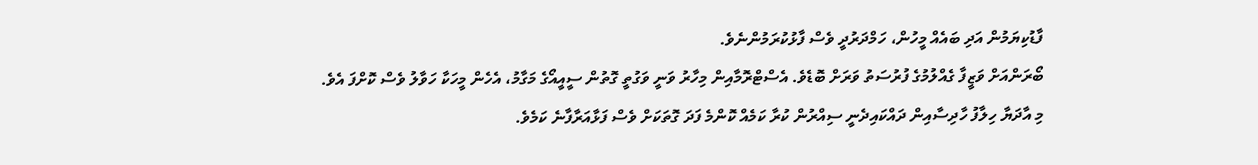ފާޑުކިޔަމުން އަދި ބައެއް މީހުން، ހަމްދަރުދީ ވެސް ފާޅުކުރަމުންނެވެ.
ބޯރަންއަށް ވަޒީފާ ގެއްލުމުގެ ފުރުސަތު ވަރަށް ބޮޑެވެ. އެސްޓްރޮމާއިން މިހާރު ވަނީ ވަގުތީ ގޮތުން ސީއީއޯގެ މަގާމު، އެހެން މީހަކާ ހަވާލު ވެސް ކޮށްފަ އެވެ.
މި އާދަޔާ ހިލާފު ހާދިސާއިން ދައްކައިދެނީ ސިއްރުން ކުރާ ކަމެއް ކޮންމެ ފަދަ ގޮތަކަށް ވެސް ފަޅާއަރާފާނެ ކަމެވެ.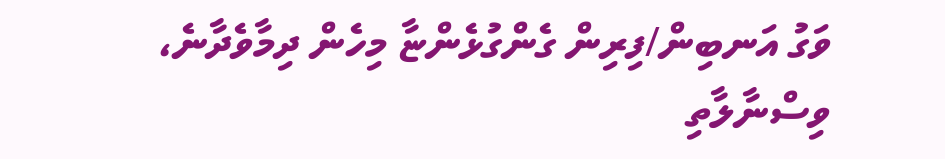ވަގު އަނބިން/ފިރިން ގެންގުޅެންޏާ މިހެން ދިމާވެދާނެ، ވިސްނާލާތި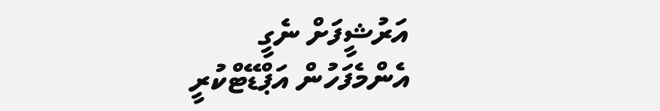އަރުޝީފަށް ނެގީ
އެންމެފަހުން އަޕްޑޭޓްކުރީ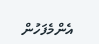އެންމެފަހުން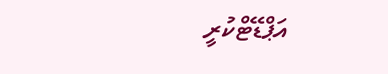އަޕްޑޭޓްކުރީ